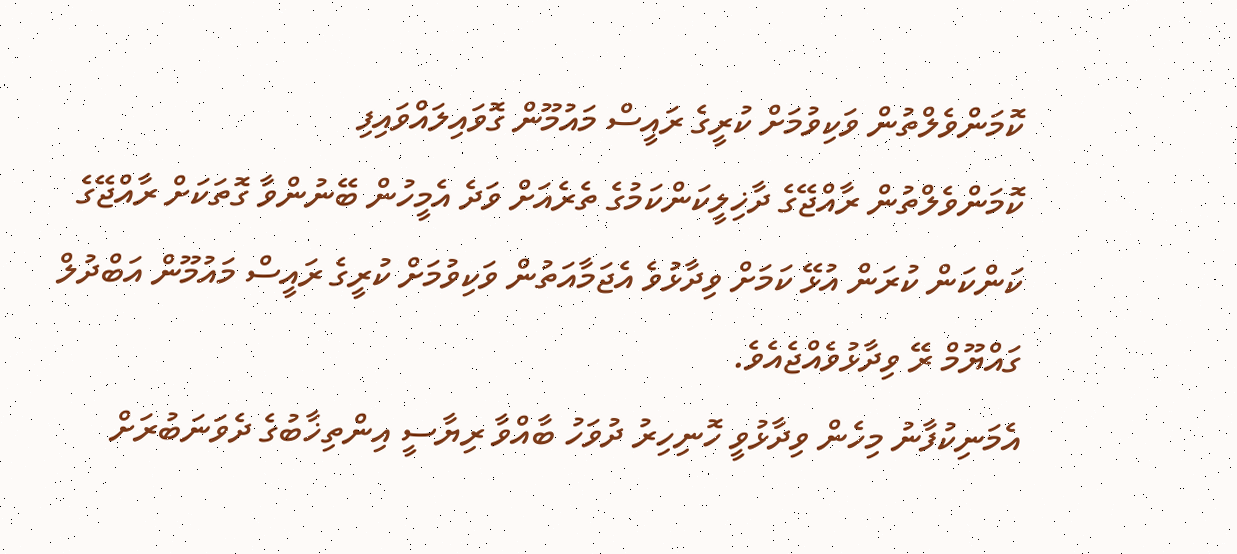ކޮމަންވެލްތުން ވަކިވުމަށް ކުރީގެ ރައީސް މައުމޫން ގޮވައިލައްވައިފި
ކޮމަންވެލްތުން ރާއްޖޭގެ ދާޚިލީކަންކަމުގެ ތެރެއަށް ވަދެ އެމީހުން ބޭނުންވާ ގޮތަކަށް ރާއްޖޭގެ ކަންކަން ކުރަން އުޅޭ ކަމަށް ވިދާޅުވެ އެޖަމާއަތުން ވަކިވުމަށް ކުރީގެ ރައީސް މައުމޫން އަބްދުލް ގައްޔޫމް ރޭ ވިދާޅުވެއްޖެއެވެ.
އެމަނިކުފާނު މިހެން ވިދާޅުވީ ހޮނިހިރު ދުވަހު ބާއްވާ ރިޔާސީ އިންތިޚާބުގެ ދެވަނަބުރަށް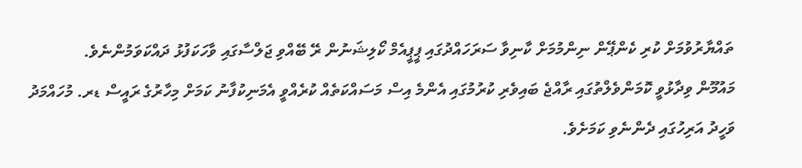ތައްޔާރުވުމަށް ކުރި ކެންޕޭން ނިންމުމަށް ކާނިވާ ސަރަހައްދުގައި ޕީޕީއެމް ކޯލިޝަނުން ރޭ ބޭއްވި ޖަލްސާގައި ވާހަކަފުޅު ދައްކަވަމުންނެވެ.
މައުމޫން ވިދާޅުވީ ކޮމަންވެލްތުގައި ރާއްޖެ ބައިވެރި ކުރުމުގައި އެންމެ އިސް މަސައްކަތެއް ކުރެއްވީ އެމަނިކުފާނު ކަމަށް މިހާރުގެ ރައީސް ޑރ. މުހައްމަދު ވަހީދު އަރިހުގައި ދެންނެވި ކަމަށެވެ.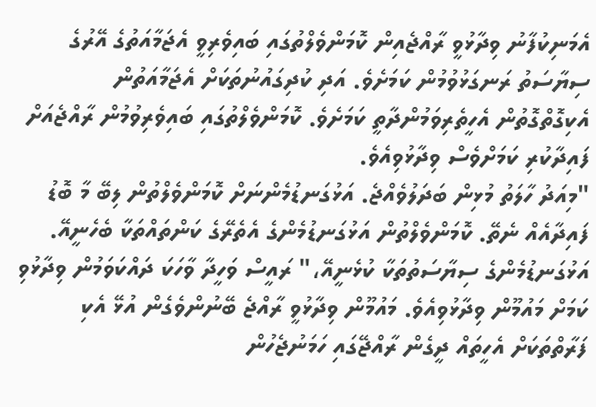އެމަނިކުފާނު ވިދާޅުވީ ރާއްޖެއިން ކޮމަންވެލްތުގައި ބައިވެރިވީ އެޖަމާއަތުގެ އޭރުގެ ސިޔާސަތު ރަނގަޅުވުމުން ކަމަށެވެ. އަދި ކުދިގައުނުތަކަށް އެޖަމާއަތުން އެކިގޮތްގޮތުން އެހީތެރިވަމުންދާތީ ކަމަށެވެ. ކޮމަންވެލްތުގައި ބައިވެރިވުމުން ރާއްޖެއަށް ފައިދާކުރި ކަމަށްވެސް ވިދާޅުވިއެވެ.
"މިއަދު ހާލަތު މުޅިން ބަދަލުވެއްޖެ. އަޅުގަނޑުމެންނަށް ކޮމަންވެލްތުން ލިބޭ މާ ބޮޑު ފައިދާއެއް ނެތޭ. ކޮމަންވެލްތުން އަޅުގަނޑުމެންގެ އެތެރޭގެ ކަންތައްތަކާ ބެހެނީއޭ. އަޅުގަނޑުމެންގެ ސިޔާސަތުތަކާ ކުޅެނީއޭ،" ރައީސް ވަހީދާ ވާހަކަ ދައްކަވަމުން ވިދާޅުވި ކަމަށް މައުމޫން ވިދާޅުވިއެވެ. މައުމޫން ވިދާޅުވީ ރާއްޖެ ބޭނުންވެގެން އުޅޭ އެކި ފަރާތްތަކަށް އެހީތައް ދީގެން ރާއްޖޭގައި ހަމަނުޖެހުން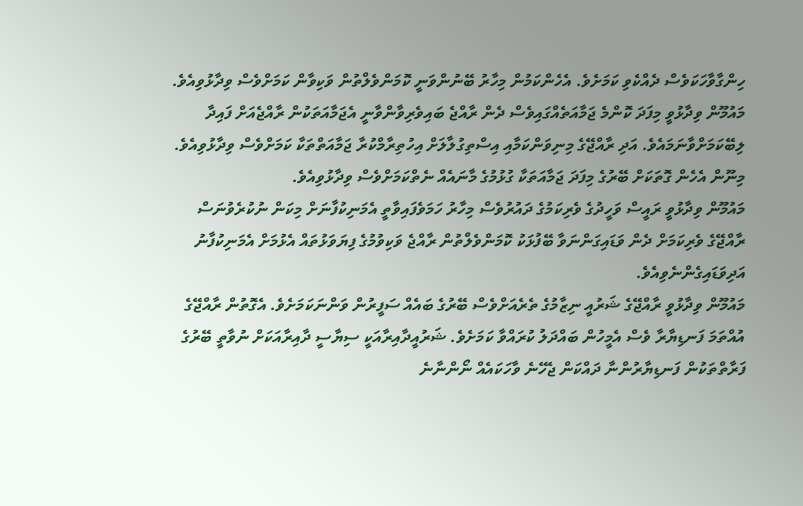ހިންގާވާހަކަވެސް ދެއްކެވި ކަމަށެވެ. އެހެންކަމުން މިހާރު ބޭނުންވަނީ ކޮމަންވެލްތުން ވަކިވާން ކަމަށްވެސް ވިދާޅުވިއެވެ.
މައުމޫން ވިދާޅުވީ މިފަދަ ކޮންމެ ޖަމާއަތެއްގައިވެސް ދެން ރާއްޖެ ބައިވެރިވާންވާނީ އެޖަމާއަތަކުން ރާއްޖެއަށް ފައިދާ ލިބޭކަމަށްވާނަމައެވެ. އަދި ރާއްޖޭގެ މިނިވަންކަމާއި އިސްތިގުލާލަށް އިހުތިރާމްކުރާ ޖަމާއަތްތަކާ ކަމަށްވެސް ވިދާޅުވިއެވެ. މިނޫން އެހެން ގޮތަކަށް ބޭރުގެ މިފަދަ ޖަމާއަތަކާ ގުޅުމުގެ މާނައެއް ނެތްކަމަށްވެސް ވިދާޅުވިއެވެ.
މައުމޫން ވިދާޅުވީ ރައީސް ވަހީދުގެ ވެރިކަމުގެ ދައުރުވެސް މިހާރު ހަމަވެފައިވާތީ އެމަނިކުފާނަށް މިކަން ނުކުރެވުނަސް ރާއްޖޭގެ ވެރިކަމަށް ދެން ވަޑައިގަންނަވާ ބޭފުޅަކު ކޮމަންވެލްތުން ރާއްޖެ ވަކިވުމުގެ ފިޔަވަޅުތައް އެޅުމަށް އެމަނިކުފާނު އަދިވަޑައިގެންނެވިއެވެ.
މައުމޫން ވިދާޅުވީ ރާއްޖޭގެ ޝަރުއީ ނިޒާމުގެ ތެރެއަށްވެސް ބޭރުގެ ބައެއް ސަފީރުން ވަންނަކަމަށެވެ. އެގޮތުން ރާއްޖޭގެ އުއްތަމަ ފަނޑިޔާރާ ވެސް އެމީހުން ބައްދަލު ކުރައްވާ ކަމަށެވެ. ޝަރުއީދާއިރާއަކީ ސިޔާސީ ދާއިރާއަކަށް ނުވާތީ ބޭރުގެ ފަރާތްތަކުން ފަނޑިޔާރުންނާ ދައްކަން ޖެހޭނެ ވާހަކައެއް ނޯންނާނެ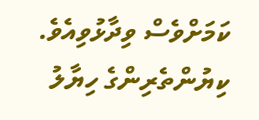ކަމަށްވެސް ވިދާޅުވިއެވެ.
ކިޔުންތެރިންގެ ހިޔާލު